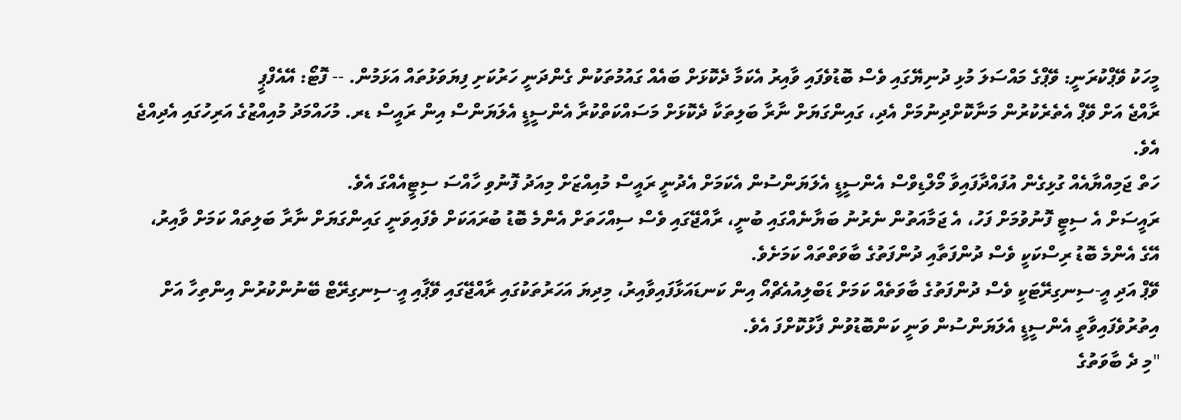މީހަކު ވޭޕްކުރަނީ: ވޭޕްގެ މައްސަލަ މުޅި ދުނިޔޭގައި ވެސް ބޮޑުވެފައި ވާއިރު އެކަމާ ދެކޮޅަށް ބައެއް ގައުމުތަކުން ގެންދަނީ ހަރުކަށި ފިޔަވަޅުތައް އަޅަމުން. -- ފޮޓޯ: އޭއެފްޕީ
ރާއްޖެ އަށް ވޭޕް އެތެރެކުރުން މަނާކޮށްދިނުމަށް އެދި، ގައިންގަޔަށް ނާރާ ބަލިތަކާ ދެކޮޅަށް މަސައްކަތްކުރާ އެންސީޑީ އެލަޔަންސް އިން ރައީސް ޑރ. މުހައްމަދު މުއިއްޒުގެ އަރިހުގައި އެދިއްޖެ އެވެ.
ހަތް ޖަމިއްޔާއެއް ގުޅިގެން އުފައްދާފައިވާ މޯލްޑިވްސް އެންސީޑީ އެލަޔަންސުން އެކަމަށް އެދުނީ ރައީސް މުއިއްޒަށް މިއަދު ފޮނުވި ހާއްސަ ސިޓީއެއްގަ އެވެ.
ރައީސަށް އެ ސިޓީ ފޮނުވުމަށް ފަހު، އެ ޖަމާއަތުން ނެރުނު ބަޔާނެއްގައި ބުނީ، ރާއްޖޭގައި ވެސް ސިއްހަތަށް އެންމެ ބޮޑު ބުރައަކަށް ވެފައިވަނީ ގައިންގަޔަށް ނާރާ ބަލިތައް ކަމަށް ވާއިރު، އޭގެ އެންމެ ބޮޑު ރިސްކަކީ ވެސް ދުންފަތާއި ދުންފަތުގެ ބާވަތްތައް ކަމަށެވެ.
ވޭޕް އަދި އީ-ސިނގިރޭޓަކީ ވެސް ދުންފަތުގެ ބާވަތެއް ކަމަށް ޑަބްލިއުއެޗްއޯ އިން ކަނޑައަޅާފައިވާއިރު، މިދިޔަ އަހަރުތަކުގައި ރާއްޖޭގައި ވޭޕާއި އީ-ސިނގިރޭޓް ބޭނުންކުރުން އިންތިހާ އަށް އިތުރުވެފައިވާތީ އެންސީޑީ އެލަޔަންސުން ވަނީ ކަންބޮޑުވުން ފާޅުކޮށްފަ އެވެ.
"މި ދެ ބާވަތުގެ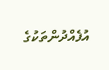އުފެއްދުންތަކުގެ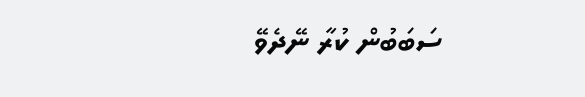ސަބަބުން ކުރާ ނޭދެވޭ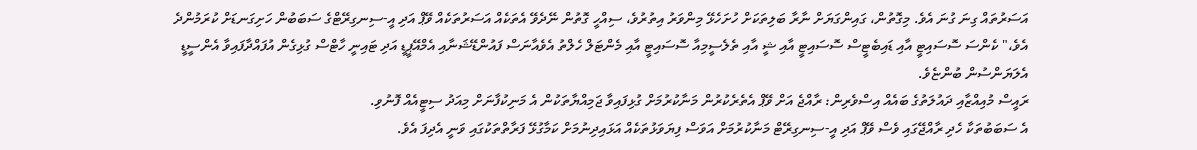އަސަރުތައް ގިނަ ގުނަ އެވެ. މިގޮތުން، ގައިންގަޔަށް ނާރާ ބަލިތަކަށް ހުށަހެޅޭ މިންވަރު އިތުރުވެ، ސިއްހީ ގޮތުން ނޭދެވޭ އެތަކެއް އަސަރުތަކެއް ވޭޕް އަދި އީ-ސިނގިރޭޓްގެ ސަބަބުން ހަށިގަނޑަށް ކުރަމުންދެ އެވެ،" ކެންސަ ސޮސައިޓީ އާއި ޑައިބެޓީސް ސޮސައިޓީ އާއި ޝީ އާއި ތެލެސީމިއާ ސޮސައިޓީ އާއި މެންޓަލް ހެލްތު އެވެއާނަސް ފައުންޑޭޝަނާއި އެމްއޭޕީޑީ އަދި ޓައިނީ ހާޓްސް ގުޅިގެން އުފައްދާފައިވާ އެންސީޑީ އެލަޔަންސުން ބުންޏެވެ.
ރައީސް މުއިއްޒާއި ދައުލަތުގެ ބައެއް އިސްވެރިން: ރާއްޖެ އަށް ވޭޕް އެތެރެކުރުން މަނާކުރުމަށް ގުޅިފައިވާ ޖަމިއްޔާތަކުން އެ މަނިކުފާނަށް މިއަދު ސިޓީއެއް ފޮނުވި.
އެ ސަބަބުތަކާ ހެދި ރާއްޖޭގައި ވެސް ވޭޕް އަދި އީ-ސިނގިރޭޓް މަނާކުރުމަށް އަވަސް ފިޔަވަޅުތަކެއް އަޅައިދިނުމަށް ކަމާގުޅޭ ފަރާތްތަކުގައި ވަނީ އެދިފަ އެވެ.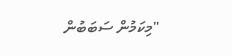"މިކަމުން ސަބަބުން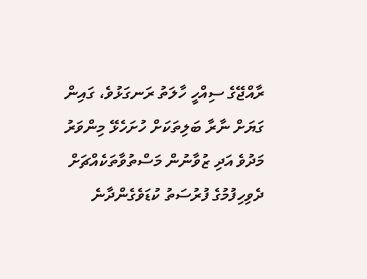ރާއްޖޭގެ ސިއްހީ ހާލަތު ރަނގަޅުވެ، ގައިން ގަޔަށް ނާރާ ބަލިތަކަށް ހުށަހެޅޭ މިންވަރު މަދުވެ އަދި ޒުވާނުން މަސްތުވާތަކެއްޗަށް ދެވިހިފުމުގެ ފުރުސަތު ކުޑަވެގެންދާނެ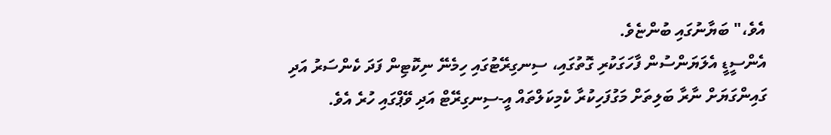އެވެ،" ބަޔާނުގައި ބުންޏެވެ.
އެންސީޑީ އެލަޔަންސުން ފާހަގަކުރި ގޮތުގައި، ސިނގިރޭޓުގައި ހިމެނޭ ނިކޮޓިން ފަދަ ކެންސަރު އަދި ގައިންގަޔަށް ނާރާ ބަލިތަށް މަގުފަހިކުރާ ކެމިކަލްތައް އީ-ސިނގިރޭޓް އަދި ވޭޕްގައި ހުރެ އެވެ.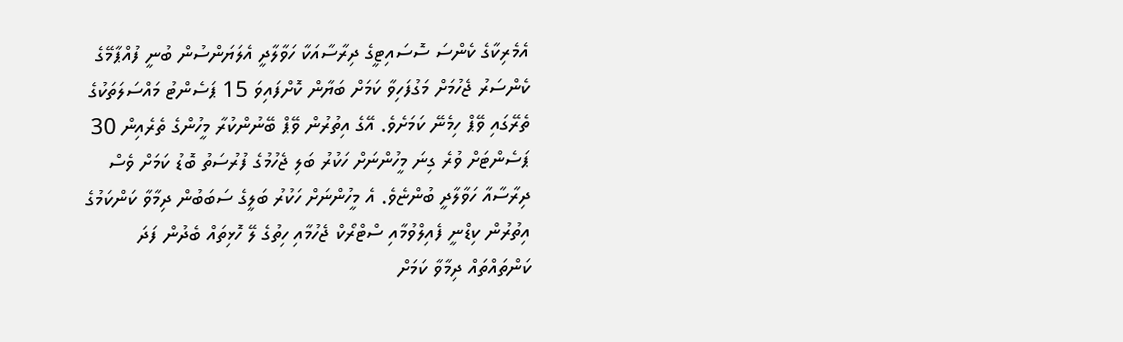އެމެރިކާގެ ކެންސަ ސޮސައިޓީގެ ދިރާސާއަކާ ހަވާލާދީ އެލަޔަންސުން ބުނީ ފުއްޕާމޭގެ ކެންސަރު ޖެހުމަށް މަގުފަހިވާ ކަމަށް ބަޔާން ކޮށްފައިވަ 15 ޕަސެންޓު މައްސަލަތަކުގެ ތެރޭގައި ވޭޕް ހިމެނޭ ކަމަށެވެ. އޭގެ އިތުރުން ވޭޕް ބޭނުންކުރާ މީހުންގެ ތެރެއިން 30 ޕަސެންޓަށް ވުރެ ގިނަ މީހުންނަށް ހަކުރު ބަލި ޖެހުމުގެ ފުރުސަތު ބޮޑު ކަމަށް ވެސް ދިރާސާއާ ހަވާލާދީ ބުންޏެވެ. އެ މީހުންނަށް ހަކުރު ބަލީގެ ސަބަބުން ދިމާވާ ކަންކަމުގެ އިތުރުން ކިޑްނީ ފެއިލްވުމާއި ސްޓްރޯކް ޖެހުމާއި ހިތުގެ ލޭ ހޮޅިތައް ބެދުން ފަދަ ކަންތައްތައް ދިމާވާ ކަމަށް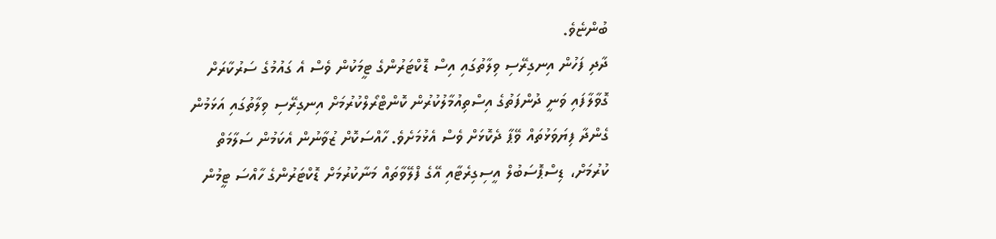ބުންޏެވެ.
ދާދި ފަހުން އިނގިރޭސި ވިލާތުގައި އިސް ޑޮކްޓަރުންގެ ޓީމަކުން ވެސް އެ ގައުމުގެ ސަރުކާރަށް ގޮވާލާފައި ވަނީ ދުންފަތުގެ އިސްތިއުމާލުކުރުން ކޮންޓްރޯލްކުރުމަށް އިނގިރޭސި ވިލާތުގައި އަޅަމުން ގެންދާ ފިޔަވަޅުތައް ވޭޕާ ދެކޮޅަށް ވެސް އެޅުމަށެވެ. ހާއްސަކޮށް ޒުވާނުން އެކަމުން ސަލާމަތް ކުރުމަށް، ޑިސްޕޮސަބުލް އީސިގިރެޓާއި އޭގެ ފްލޭވާތައް މަނާކުރުމަށް ޑޮކްޓަރުންގެ ހާއްސަ ޓީމުން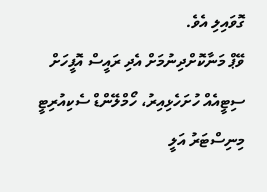ގޮވައިލި އެވެ.
ވޭޕް މަނާކޮށްދިނުމަށް އެދި ރައީސް އޮފީހަށް ސިޓީއެއް ހުށަހެޅިއިރު، ހޯމްލޭންޑް ސެކިއުރިޓީ މިނިސްޓަރު އަލީ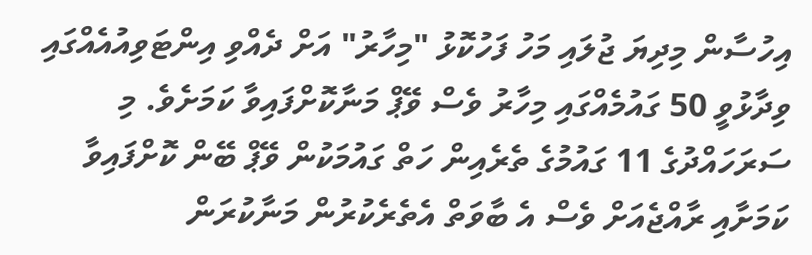އިހުސާން މިދިޔަ ޖުލައި މަހު ފަހުކޮޅު "މިހާރު" އަށް ދެއްވި އިންޓަވިއުއެއްގައި ވިދާޅުވީ 50 ގައުމެއްގައި މިހާރު ވެސް ވޭޕް މަނާކޮށްފައިވާ ކަމަށެވެ. މި ސަރަހައްދުގެ 11 ގައުމުގެ ތެރެއިން ހަތް ގައުމަކުން ވޭޕް ބޭން ކޮށްފައިވާ ކަމަށާއި ރާއްޖެއަށް ވެސް އެ ބާވަތް އެތެރެކުރުން މަނާކުރަން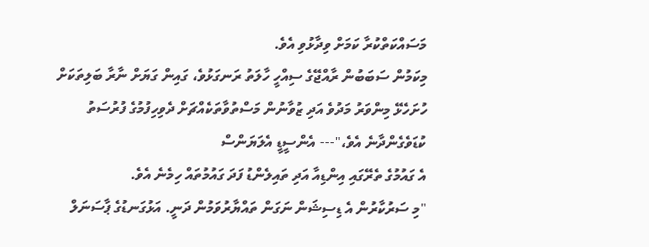މަސައްކަތްކުރާ ކަމަށް ވިދާޅުވި އެވެ.
މިކަމުން ސަބަބުން ރާއްޖޭގެ ސިއްހީ ހާލަތު ރަނގަޅުވެ، ގައިން ގަޔަށް ނާރާ ބަލިތަކަށް ހުށަހެޅޭ މިންވަރު މަދުވެ އަދި ޒުވާނުން މަސްތުވާތަކެއްޗަށް ދެވިހިފުމުގެ ފުރުސަތު ކުޑަވެގެންދާނެ އެވެ،"--- އެންސީޑީ އެލަޔަންސް
އެ ގައުމުގެ ތެރޭގައި އިންޑިއާ އަދި ތައިލެންޑު ފަދަ ގައުމުތައް ހިމެނެ އެވެ.
"މި ސަރުކާރުން އެ ޑިސިޝަން ނަގަން ތައްޔާރުވަމުން ދަނީ. އަޅުގަނޑުގެ ޕާސަނަލް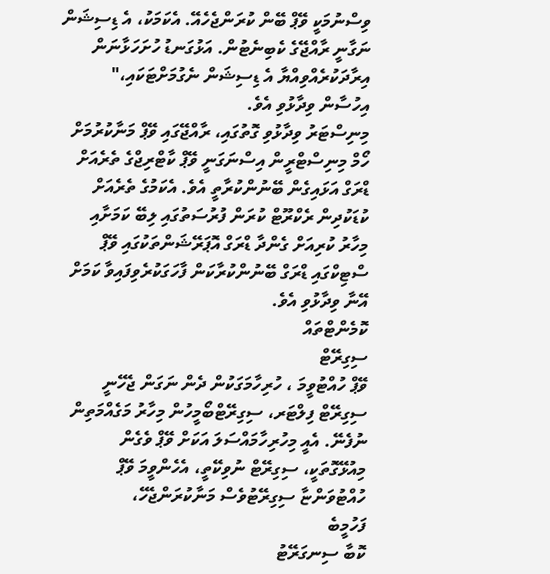ވިސްނުމަކީ ވޭޕް ބޭން ކުރަންޖެހެއޭ. އެކަމަކު، އެ ޑިސިޝަން ނަގާނީ ރާއްޖޭގެ ކެބިނެޓުން. އަޅުގަނޑު ހުށަހަޅާނަން އިރާދަކުރެއްވިއްޔާ އެ ޑިސިޝަން ނެގުމަށްޓަކައި،" އިހުސާން ވިދާޅުވި އެވެ.
މިނިސްޓަރު ވިދާޅުވި ގޮތުގައި، ރާއްޖޭގައި ވޭޕް މަނާކުރުމަށް ހޯމް މިނިސްޓްރީން އިސްނަގަނީ ވޭޕް ކާޓްރިޖްގެ ތެރެއަށް ޑްރަގް އަޅައިގެން ބޭނުންކުރާތީ އެވެ. އެކަމުގެ ތެރެއަށް ކުޑަކުދިން ރެކްރޫޓް ކުރަން ފުރުސަތުގައި ލިބޭ ކަމަށާއި މިހާރު ކުރިއަށް ގެންދާ ޑްރަގް އޮޕަރޭޝަންތަކުގައި ވޭޕް ސްޓިކްގައި ޑްރަގް ބޭނުންކުރާކަން ފާހަގަކުރެވިފައިވާ ކަމަށް އޭނާ ވިދާޅުވި އެވެ.
ކޮމެންޓްތައް
ސިގިރޭޓް
ވޭޕް ހުއްޓުވީމަ ، ހުރިހާމަގަކުން ދެން ނަގަން ޖެހޭނީ ސިގިރޭޓް ފިލްޓަރ، ސިގިރޭޓްބޯމީހުން މިހާރު މަގެއްމަތިން ނުފެނޭ. އެއީ މިހުރިހާމައްސަލަ އަކަށް ވޭޕް ވެގެން މިއުޅޭގޮތަކީ، ސިގިރޭޓް ނުވިކޭތީ، އެހެންވީމަ ވޭޕް ހުއްޓުވަންޏާ ސިގިރޭޓުވެސް މަނާކުރަންޖެހޭ،
ފަހުމީބެ
ކޮބާ ސިނގަރޭޓު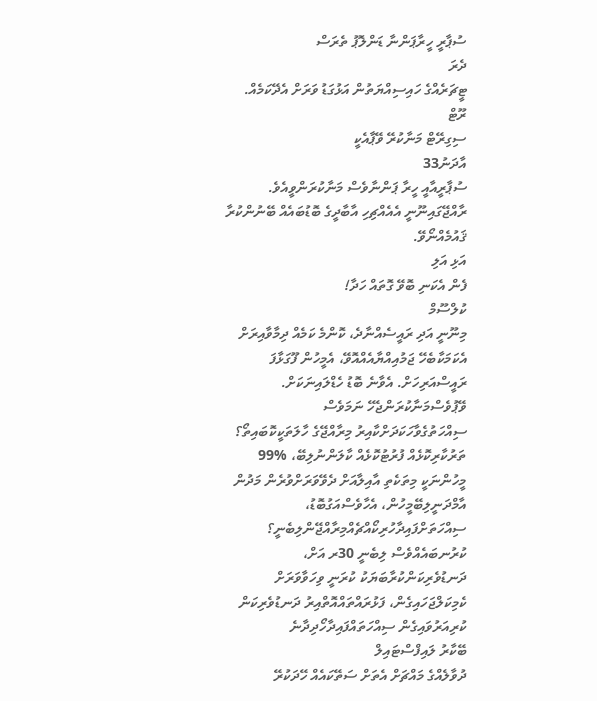ސުޕާރީ ހީރާޕަންނާ ޑަންލޮޕު ތެރަސް
ދެރަ
ޓީޗަރެއްގެ ހައިސިއްޔަތުން އަޅުގަޑު ވަރަށް އެދޭކަމެއް.
ރޫޓް
ސިގިރޭޓް މަނާކުރޭ ވޭޕާއެކީ
އާދަނު33
ސުޕާރީއާއީ ހީރާ ޕަންނާވެސް މަނާކުރަންވީއެވެ. ރާއްޖޭގައިނޫނީ އެއެއްޗިހި އާބާދީގެ ބޮޑުބައެއް ބޭނުންކުރާ ޤައުމެއްނޯވޭ.
އަޅި އަލި
ފެން އެކަނި ބޮވޭ ގޮތައް ހަދާ!
ކުލްސޫމް
މިނޫނީ އަދި ރައީސެއްނާދެ، ކޮންމެ ކަމެއް ދިމާވާއިރަށް އެކަމަކާބެހޭ ޖަމުއިއްޔާއެއްއޮވޭ، އެމީހުން ފޫގަޅާފަ ރައީސްއަރިހަށް. އެވާނެ ބޮޑު ހެޑްލައިނަކަށް.
ވޭޕުވެސްމަނާކުރަންޖެހޭ ނަމަވެސް ސިއްހަތުގެވާހަކަދަށްކާއިރު މިރާއްޖޭގެ ހާލަތަކީކޮބައިތޯ؟ ތަރުކާރިކޮޅެއް ފުރުޓުކޮޅެއް ކާލަންނުލިބޭ، %99 މީހުންނަކީ މިތަކެތި އާއިލާއަށް ދެވޭވަރަށްވުރެން މަދުން އާމްދަނީލިބޭމީހުން، އެހާވެސްއަގުބޮޑު، ސިއްހަތަށްފައިދާހުރިކޯއްޗެއްމިރާއްޖޭންލިބެނީ؟ ކުރުނބައެއްވެސް ލިބެނީ 30ރ އަށް، ދަނޑުވެރިކަންކުރާބަޔަކު ކުރަނީ ވިހަވާވަރަށް ކެމިކަލްޖަހައިގެން، ފަޅުރައްތައްއޮތްއިރު ދަނޑުވެރިކަން ކުރިއަރުވައިގެން ސިއްހަތައްފައިދާހޯދިދާނެ
ބޭކާރު ލައިފްސްޓައިލް
ދުވާލެއްގެ މައްޗަށް އެތަށް ސަތޭކައެއް ހޭދަކުރޭ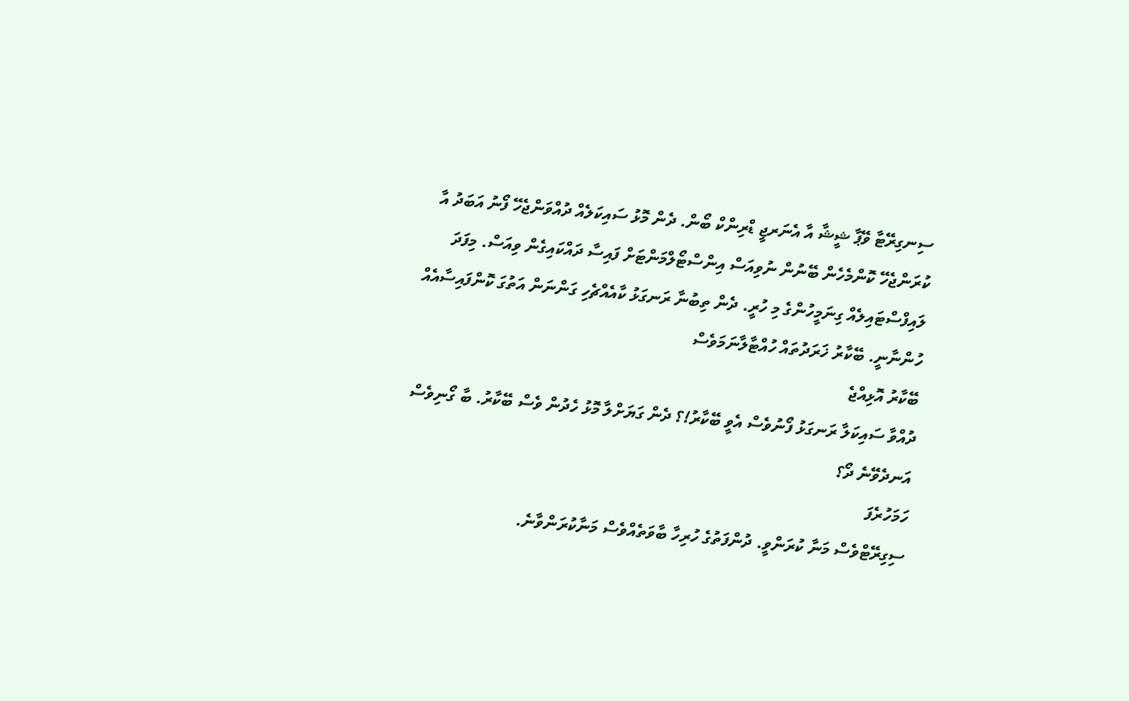ސިނގިރޭޓާ ވޭޕާ ޝީޝާ އާ އެނަރޖީ ޑްރިންކް ބޯން. ދެން މޮޅު ސައިކަލެއް ދުއްވަންޖެހޭ ފޯނު އަބަދު އާ ކުރަންޖެހޭ ކޮންމެހެން ބޭނުން ނުވިއަސް އިންސްޓޯލްމަންޓަށް ފައިސާ ދައްކައިގެން ވިއަސް. މިފަދަ ލައިފްސްޓައިލެއް ގިނަމީހުންގެ މި ހުރީ. ދެން ތިބުނާ ރަނގަޅު ކާއެއްޗެހި ގަންނަން އަތުގަ ކޮންފައިސާއެއް ހުންނާނީ. ބޭކާރު ޚަރަދުތައް ހުއްޓާލާނަމަވެސް
ބޭކާރު އޮޅިއްޖެ
ދުއްވާ ސައިކަލާ ރަނގަޅު ފޯނުވެސް އެވީ ބޭކާރު!؟ ދެން ގަޔަށްލާ މޮޅު ހެދުން ވެސް ބޭކާރު. ބާ ގޯނިވެސް އަނދެވޭނެ ދޯ؟
ހަމަހުރެފަ
ސިގިރޭޓްވެސް މަނާ ކުރަންވީ. ދުންފަތުގެ ހުރިހާ ބާވަތެއްވެސް މަނާކުރަންވާނެ.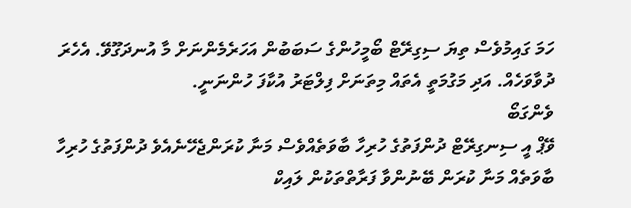ހަމަ ގައިމުވެސް ތިޔަ ސިގިރޭޓް ބޯމީހުންގެ ސަބަބުން އަހަރެމެންނަށް މާ އުނދަގޫވޭ. އެހެރަ ދުވާވަހެއް. އަދި މަގުމަތީ އެތައް މިތަނަށް ފިލްޓަރު އުކާފަ ހުންނަނީ.
ވެންގަބޯ
ވޭޕް އީ ސިނގިރޭޓް ދުންފަތުގެ ހުރިހާ ބާވަތެއްވެސް މަނާ ކުރަންޖެހޭނެއެވެ ދުންފަތުގެ ހުރިހާ ބާވަތެއް މަނާ ކުރަން ބޭނުންވާ ފަރާތްތަކުން ލައިކް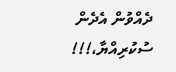ދެއްވުން އެދެން ސުކުރިއްޔާ،!!!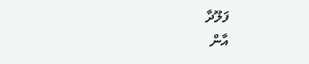ފަލޫދާ
އާން